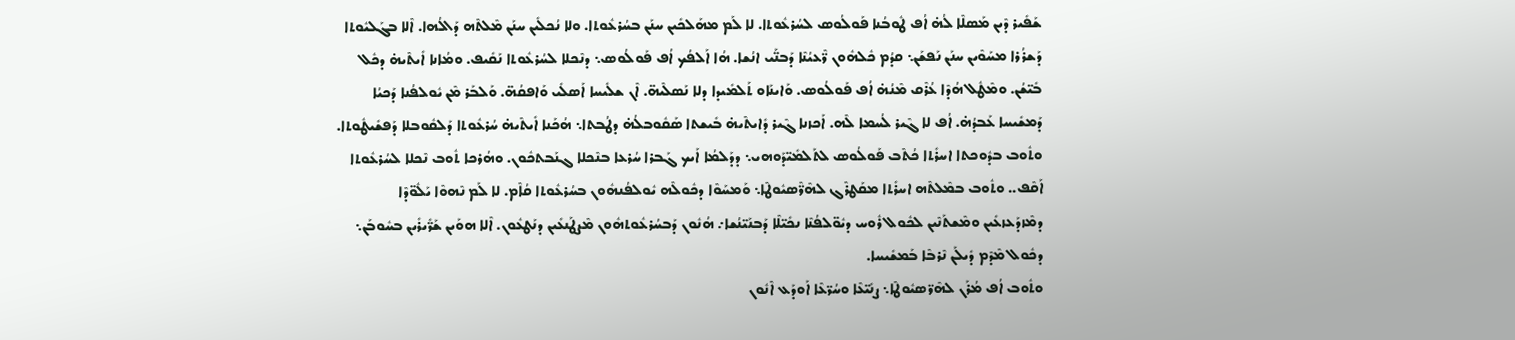ܫܰܦܺܝܪ ܕܶܝܢ ܡܰܣܠܶܐ ܠܳܗ̇ ܐܳܦ ܛܽܘܒܳܢܐ ܦܰܘܠܳܘܣ ܠܚܳܪܥܽܘܬܐ. ܠܐ ܠܰܡ ܡܗܰܠܟܺܝܢ ܚܢܰܢ ܒܚܳܪܥܽܘܬܐ. ܘܠܐ ܢܳܟܠܺܝܢ ܚܢܰܢ ܡܶܠܬܶܗ ܕܰܐܠܳܗܐ. ܐܶܠܐ ܒܓܰܠܝܽܘܬܐ ܕܰܫܪܳܪܐ ܡܚܰܘܶܝܢ ܚܢܰܢ ܢܰܦܫܰܢ܆ ܩܕܳܡ ܟܽܠܗܽܘܢ ܪ̈ܶܥܝܳܢܶܐ ܕܰܒܢ̈ܰܝ ܐܢܳܫܐ. ܗܳܐ ܐܰܠܦܳܟ ܐܳܦ ܦܰܘܠܳܘܣ܆ ܕܢܶܟܠܐ ܠܚܳܪܥܽܘܬܐ ܢܰܩܺܝܦ. ܘܡܳܐܢܐ ܐܺܝܬܶܝܗ̇ ܕܟܽܠ ܒܺܝ̈ܫܳܢ. ܘܡܶܛܽܠ ܗܳܕܶܐ ܥܳܪܶܩ ܡܶܢܳܗ̇ ܐܳܦ ܦܰܘܠܳܘܣ. ܘܰܐܝܢܰܐܘ ܬܰܠܡܺܝܕܐ ܕܠܐ ܢܰܣܠܶܝܗ̈. ܐܶܢ ܫܠܺܝܚܐ ܐܰܣܠܺܝ ܘܰܐܦܩܳܗ̈. ܘܰܠܒܰܪ ܡܶܢ ܝܽܘܠܦܳܢܐ ܕܰܟܝܳܐ ܕܰܡܫܺܝܚܐ ܥܰܒܕܳܗ̇. ܐܳܦ ܠܐ ܓܶܝܪ ܠܳܚܡܐ ܠܶܗ. ܐܰܟܙܢܐ ܓܶܝܪ ܕܺܐܝܬܶܝܗ̇ ܒܺܝܫܬܐ ܣܰܩܽܘܒܠܳܗ̇ ܕܛܳܒܬܐ܆ ܗܳܟܰܢܐ ܐܺܝܬܶܝܗ̇ ܚܳܪܥܽܘܬܐ ܕܰܠܩܽܘܒܠܐ ܕܰܦܫܺܝܛܽܘܬܐ. ܘܬܽܘܒ ܒܕܽܘܟܬܐ ܐܚܪܺܬܐ ܟܳܬܶܒ ܦܰܘܠܳܘܣ ܠܬܰܠܡܺܝ̈ܕܰܘܗܝ܆ ܕܕܰܠܡܳܐ ܐܰܝܟ ܓܰܒܪܐ ܚܳܪܥܐ ܒܢܶܟܠܐ ܓܢܰܒܬܟܽܘܢ. ܘܗܳܪܟܐ ܬܽܘܒ ܢܶܟܠܐ ܠܚܳܪܥܽܘܬܐ ܐܰܩܶܦ.. ܘܬܽܘܒ ܒܡܶܠܬܶܗ ܐܚܪܺܬܐ ܡܩܰܛܪܶܓ ܠܗܶܪ̈ܶܣܝܽܘܛܶܐ܆ ܘܰܡܚܰܘܶܐ ܕܟܽܘܠܶܗ ܝܽܘܠܦܳܢܗܽܘܢ ܒܚܳܪܥܽܘܬܐ ܩܳܐܶܡ. ܠܐ ܠܰܡ ܢܶܗܘܶܐ ܝܰܠܽܘ̈ܕܶܐ ܕܡܶܙܕܰܥܙܥܺܝܢ ܘܡܶܫܬܰܢܶܝܢ ܠܟܽܘܠ ܪܽܘܚ ܕܝܽܘ̈ܠܦܳܢܶܐ ܢܟܺܝ̈ܠܶܐ ܕܰܒܢܰܝ̈ܢܳܫܐ܇ ܗܳܢܽܘܢ ܕܰܒܚܳܪܥܽܘܬܗܽܘܢ ܡܶܨܛܰܢܥܺܝܢ ܕܢܰܛܥܽܘܢ. ܐܶܠܐ ܗܘܰܝܢ ܫܰܪ̈ܺܝܪܺܝܢ ܒܚܽܘܒܰܢ܆ ܕܟܽܘܠ ܡܶܕܶܡ ܕܺܝܠܰܢ ܢܶܪܒܶܐ ܒܰܡܫܺܝܚܐ.
ܘܬܽܘܒ ܐܳܦ ܡܳܪܰܢ ܠܗܶܪ̈ܣܝܽܘܛܶܐ܆ ܨܢܺܝ̈ܥܶܐ ܘܚܳܪ̈ܥܶܐ ܐܰܘܕܰܥ ܐܶܢܽܘܢ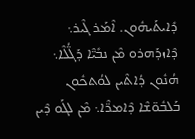ܕܺܐܝܬܰܝܗܽܘܢ. ܐܶܡܰܪ ܓܶܝܪ܆ ܕܶܐܙܕܰܗܪܘ ܡܶܢ ܢܒܺܝ̈ܶܐ ܕܰܓ̈ܳܠܶܐ܆ ܗܳܢܽܘܢ ܕܳܐܬܶܝܢ ܠܘܳܬܟܽܘܢ ܒܰܠܒܽܘ̈ܫܶܐ ܕܶܐܡܪ̈ܶܐ܆ ܡܶܢ ܠܓܰܘ ܕܶܝܢ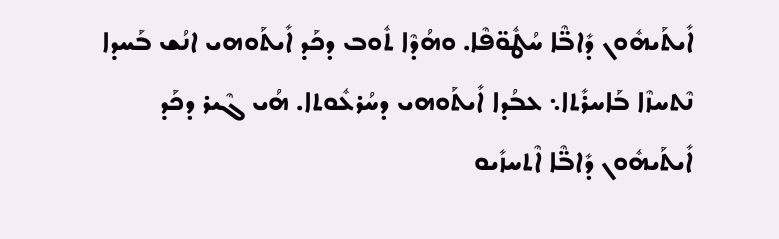ܐܺܝܬܰܝܗܽܘܢ ܕܺܐܒ̈ܶܐ ܚܳܛܽܘ̈ܦܶܐ. ܘܗܳܕܶܐ ܬܽܘܒ ܕܟܰܕ ܐܺܝܬܰܘܗܝ ܐܢܳܫ ܒܰܚܕܐ ܢܶܬܚܙܶܐ ܒܰܐܚܪܺܬܐ܆ ܥܒܳܕܐ ܐܺܝܬܰܘܗܝ ܕܚܳܪܥܽܘܬܐ. ܗܳܝ ܓܶܝܪ ܕܟܰܕ ܐܺܝܬܰܝܗܽܘܢ ܕܺܐܒ̈ܶܐ ܐܶܬܚܙܺܝܘ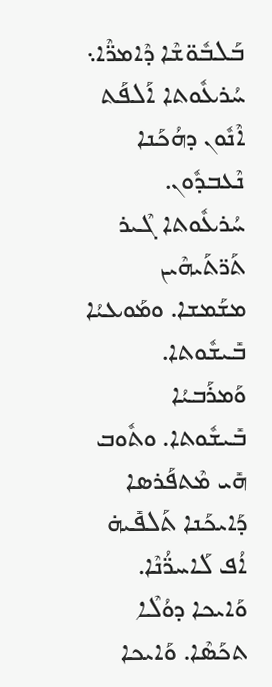ܒܰܠܒܽܘ̈ܫܶܐ ܕܶܐܡܪ̈ܶܐ܆ ܚܳܪܥܽܘܬܐ ܐܰܠܦܰܬ ܐܶܢܽܘܢ ܕܗܳܟܰܢܐ ܢܶܥܒܕܽܘܢ. ܚܳܪܥܽܘܬܐ ܓܶܝܪ ܬܰܪ̈ܬܰܝܗܶܝܢ ܡܫܰܡܫܐ. ܘܡܰܘܥܝܳܐ ܒܺܝܫܽܘܬܐ. ܘܰܡܪܰܒܝܳܐ ܒܺܝܫܽܘܬܐ. ܘܬܽܘܒ ܗܺܝ ܡܶܬܦܰܪܣܐ ܕܰܐܝܟܰܢܐ ܬܰܠܦܺܝܗ̇ ܐܳܦ ܠܰܐܚܪ̈ܳܢܶܐ. ܘܰܐܝܟܐ ܕܘܳܠܶܐ ܬܟܰܣܶܐ. ܘܰܐܝܟܐ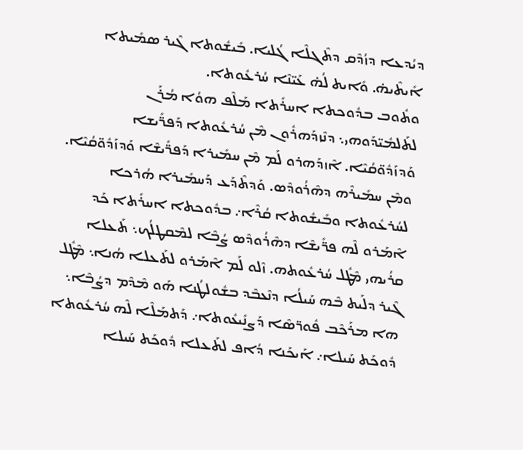ܕܝܳܕܥܐ ܕܙܳܕܶܩ ܕܬܶܓܠܶܐ ܓܳܠܝܐ. ܒܺܝܫܽܘܬܐ ܓܶܝܪ ܣܡܺܝܬܐ ܐܺܝܬܶܝܗ̇. ܘܺܐܝܬ ܠܳܗ̇ ܥܰܝ̈ܢܶܐ ܚܳܪܥܽܘܬܐ.
ܘܬܽܘܒ ܒܕܽܘܟܬܐ ܐܚܪܺܬܐ ܡܰܠܶܦ ܗܘܳܐ ܡܳܪܰܢ ܠܬܰܠܡܽܝ̈ܕܰܘܗܝ܆ ܕܢܶܙܕܰܗܪܽܘܢ ܡܶܢ ܚܳܪܥܽܘܬܐ ܕܰܦܪ̈ܺܝܫܐ ܘܰܕܙܰܕܽܘ̈ܩܳܝܶܐ. ܐܶܙܕܰܗܪܘ ܠܰܡ ܡܶܢ ܚܡܺܝܪܐ ܕܰܦܪ̈ܺܝܫܶܐ ܘܰܕܙܰܕܽܘ̈ܩܳܝܶܐ. ܘܡܶܢ ܚܡܺܝܪܶܗ ܕܗܶܪܳܘܕܶܣ. ܘܰܕܬܶܕܰܥ ܕܰܚܡܺܝܪܐ ܗܳܪܟܐ ܠܚܳܪܥܽܘܬܐ ܘܒܺܝܫܽܘܬܐ ܩܳܪܶܐ܇ ܒܕܽܘܟܬܐ ܐܚܪܺܬܐ ܟܰܕ ܐܶܡܰܪܘ ܠܶܗ ܦܪ̈ܺܝܫܶܐ ܕܗܶܪܳܘܕܶܣ ܨܳܒܶܐ ܠܡܶܩܛܠܳܟ܆ ܬܰܥܠܐ ܩܪܳܝܗܝ ܡܶܛܽܠ ܚܳܪܥܽܘܬܗ. ܙܶܠܘ ܠܰܡ ܐܶܡܰܪܘ ܠܬܰܥܠܐ ܗܳܢܐ܆ ܡܶܛܽܠ ܓܶܝܪ ܕܠܰܝܬ ܒܶܗ ܚܰܝܠܳܐ ܕܢܶܥܒܶܕ ܒܫܽܘܠܛܳܢܐ ܗܰܘ ܡܶܕܶܡ ܕܨܳܒܶܐ܆ ܗܐ ܡܪܰܟܶܒ ܦܽܘܪ̈ܣܶܐ ܕܰܨܢܺܝܥܽܘܬܐ܇ ܕܰܬܡܰܠܶܐ ܠܶܗ ܚܳܪܥܽܘܬܐ ܕܽܘܟܰܬ ܚܰܝܠܐ܇ ܐܰܝܟܰܢܐ ܕܳܐܦ ܠܬܰܥܠܐ ܕܽܘܟܰܬ ܚܰܝܠܐ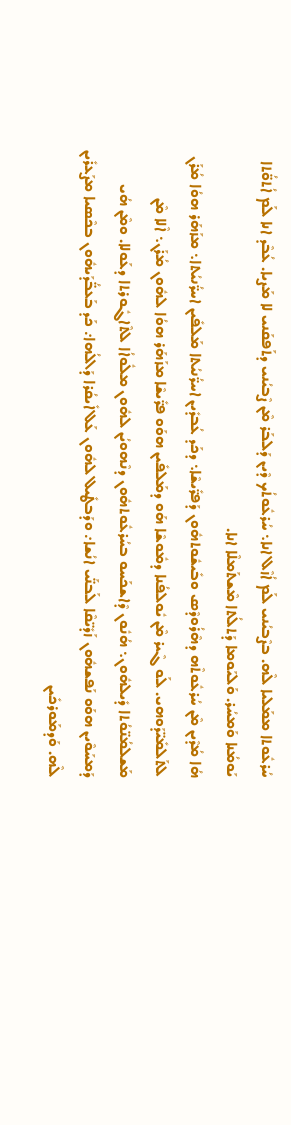ܚܳܪܥܽܘܬܐ ܡܡܰܠܝܐ ܠܶܗ. ܒܨܶܒܝܳܢܝ ܠܰܡ ܐܳܙܶܠ ܐܢܐ܆ ܚܳܪܥܽܘܬܳܟ ܕܶܝܢ ܕܰܠܒܰܪ ܡܶܢ ܨܶܒܝܳܢܝ ܕܬܰܦܩܰܢܝ ܠܐ ܡܰܨܝܐ. ܥܳܒܶܕ ܐܢܐ ܠܰܡ ܐܳܬܘ̈ܳܬܐ ܝܰܘܡܳܢܐ ܘܰܡܚܳܪ. ܘܰܠܝܰܘܡܐ ܕܰܬܠܳܬܐ ܡܶܫܬܰܡܠܶܐ ܐܢܐ.
ܗܳܐ ܡܳܕܶܝܢ ܡܶܢ ܚܳܪܥܽܘܬܶܗ ܕܗܶܪܳܘܕܶܣ ܘܒܺܝܫܽܘܬܗܽܘܢ ܕܰܦܪ̈ܺܝܫܶܐ܆ ܕܟܰܕ ܥܳܒܕܺܝܢ ܐܚܪ̈ܳܢܝܳܬܐ ܡܰܠܦܺܝܢ ܐܚܪ̈ܳܢܝܳܬܐ܆ ܡܙܰܗܰܪ ܗܘܳܐ ܡܳܪܰܢ ܠܬܰܠܡܺܝ̈ܕܰܘܗܝ. ܠܰܘ ܓܶܝܪ ܡܶܢ ܝܽܘܠܦܳܢܐ ܕܡܽܘܫܶܐ ܗܰܘ ܕܡܰܠܦܺܝܢ ܗܘܰܘ ܦܪ̈ܺܝܫܶܐ ܡܙܰܗܰܪ ܗܘܳܐ ܠܗܽܘܢ ܡܳܪܰܢ܆ ܐܶܠܐ ܡܶܢ ܡܰܫܠܡܳܢ̈ܘܳܬܐ ܕܺܝܠܗܽܘܢ܆ ܗܳܢܽܘܢ ܕܶܐܫܟܰܚܘ ܒܚܳܪܥܽܘܬܗܽܘܢ ܕܢܶܗܘܝܳܢ ܠܗܽܘܢ ܡܠܽܘܐܳܐ ܠܬܶܐܓܽܘܪܬܐ ܕܥܰܘܠܐ. ܘܡܶܢ ܗܳܝ ܕܰܡܚܰܘܶܝܢ ܗܘܰܘ ܢܰܦܫܗܽܘܢ ܙܰܕܺܝ̈ܩܶܐ ܠܰܒܢ̈ܰܝ ܐܢܳܫܐ܇ ܘܕܰܒܛܺܝܠ ܠܗܽܘܢ ܥܰܠ ܐܺܝܩܳܪܐ ܕܰܐܠܳܗܐ܇ ܟܰܕ ܒܰܥܒ̈ܳܕܰܝܗܽܘܢ ܒܟܶܣܝܐ ܡܨܰܥܪܺܝܢ ܠܶܗ. ܘܰܕܡܰܘܪܟܺܝܢ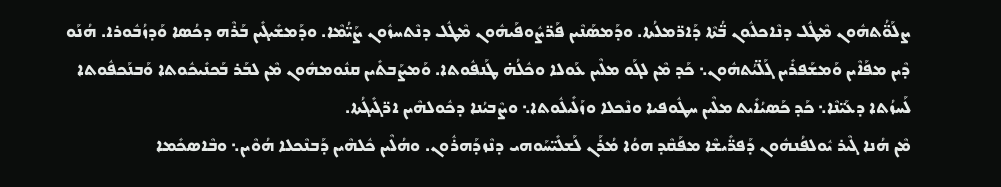ܨܠܰܘ̈ܳܬܗܽܘܢ ܡܶܛܽܠ ܕܢܶܐܟܠܽܘܢ ܒ̈ܳܬܶܐ ܕܰܐܪ̈ܡܠܳܬܐ. ܘܕܰܡܣܰܢܶܝܢ ܦܰܪ̈ܨܽܘܦܰܝܗܽܘܢ ܡܶܛܽܠ ܕܢܶܬܚܙܽܘܢ ܨܰܝ̈ܳܡܶܐ. ܘܕܰܡܫܺܝܓܺܝܢ ܒܰܪܶܗ ܕܟܳܣܐ ܘܰܕܙܳܒܽܘܪܐ. ܗܳܢܰܘ ܕܶܝܢ ܡܦܰܐܶܝܢ ܘܰܡܫܰܦܪܺܝܢ ܓܰܠ̈ܝܳܬܗܽܘܢ܆ ܟܰܕ ܡܶܢ ܠܓܰܘ ܡܠܶܝܢ ܥܰܘܠܐ ܘܟܽܠܳܗ̇ ܛܰܢܦܽܘܬܐ. ܘܰܡܨܰܒܬܺܝܢ ܩܢܽܘܡܗܽܘܢ ܡܶܢ ܠܒܰܪ ܒܰܟܢܺܝܟܽܘܬܐ ܘܰܒܢܰܟܦܽܘܬܐ ܠܰܚܙܳܬܐ ܕܥܰܝ̈ܢܶܐ܆ ܟܰܕ ܟܰܣܝܳܐܺܝܬ ܡܠܶܝܢ ܚܛܽܘܦܝܐ ܘܢܶܟܠܐ ܘܙܰܠܺܝܠܽܘܬܐ܆ ܘܨܶܒܝܳܢܐ ܕܟܽܘܠܗܶܝܢ ܐܪ̈ܓܺܝܓܳܬܐ.
ܡܶܢ ܗܳܢܐ ܓܶܝܪ ܝܽܘܠܦܳܢܗܽܘܢ ܕܰܦܪ̈ܺܝܫܶܐ ܡܦܰܩܶܕ ܗܘܳܐ ܡܳܪܰܢ ܠܰܫܠܺܝ̈ܚܰܘܗܝ ܕܢܶܙܕܰܗܪܽܘܢ. ܘܗܳܠܶܝܢ ܟܽܠܗܶܝܢ ܕܰܒܢܶܟܠܐ ܗܳܘܶܝܢ܆ ܘܒܶܐܣܟܺܡܐ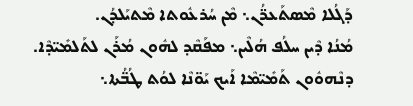ܕܰܓܳܠܐ ܡܶܣܬܰܥܪ̈ܳܢ܆ ܡܶܢ ܚܳܪܥܽܘܬܐ ܡܶܬܝܰܠܕܳܢ.
ܡܳܢܳܐ ܕܶܝܢ ܚܠܳܦ ܗܳܠܶܝܢ܆ ܡܦܰܩܶܕ ܠܗܽܘܢ ܡܳܪܰܢ ܠܬܰܠܡܺܝ̈ܕܶܐ. ܕܢܶܗܘܽܘܢ ܬܰܡܺܝ̈ܡܶܐ ܐܰܝܟ ܝܰܘ̈ܢܶܐ ܠܘܳܬ ܛܳܒ̈ܳܬܐ܆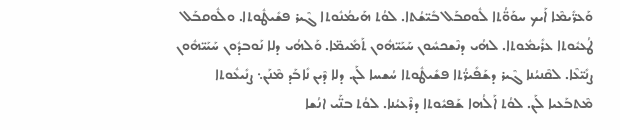ܘܰܥܪ̈ܺܝܡܶܐ ܐܰܝܟ ܚܘܰܘ̈ܳܬܐ ܠܽܘܩܒܰܠ ܒܺܝ̈ܫܳܬܐ. ܠܘܳܬ ܗܰܝܡܳܢܽܘܬܐ ܓܶܝܪ ܦܫܺܝܛܽܘܬܐ. ܘܠܽܘܩܒܰܠ ܛܳܥܝܽܘܬܐ ܥܪܺܝܡܽܘܬܐ. ܠܗܳܝ ܕܢܶܫܟܚܽܘܢ ܚܰܝܰܝ̈ܗܽܘܢ ܬܰܡܺܝܡ̈ܐ. ܘܰܠܗܳܝ ܕܠܐ ܢܰܘܒܕܽܘܢ ܚܰܝܰܝ̈ܗܽܘܢ ܨܢܺܝ̈ܥܶܐ. ܠܩܶܢܝܳܢܐ ܓܶܝܪ ܕܫܰܦܺܝܪ̈ܳܬܐ ܦܫܺܝܛܽܘܬܐ ܚܳܫܚܐ ܠܰܢ. ܕܠܐ ܕܶܝܢ ܢܺܐܒܰܕ ܡܶܢܰܢ܆ ܨܢܺܝܥܽܘܬܐ ܡܶܬܒܰܥܝܐ ܠܰܢ. ܠܘܳܬ ܐܰܠܳܗܐ ܫܰܦܝܽܘܬܐ ܕܪܶܥܝܳܢܐ. ܠܘܳܬ ܒܢ̈ܰܝ ܐܢܳܫܐ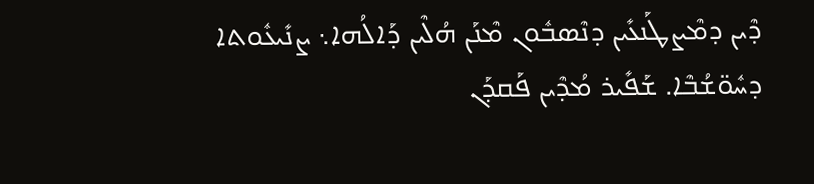ܕܶܝܢ ܕܡܶܨܛܰܢܥܺܝܢ ܕܢܶܣܒܽܘܢ ܡܶܢܰܢ ܗܳܠܶܝܢ ܕܰܐܠܳܗܐ܆ ܨܢܺܝܥܽܘܬܐ ܕܚܽܘ̈ܫܳܒܶܐ. ܫܰܦܺܝܪ ܡܳܕܶܝܢ ܦܰܩܕܰܢ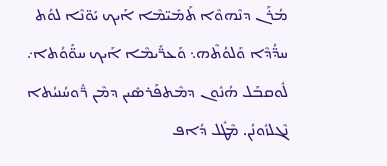ܡܳܪܰܢ ܕܢܶܗܘܶܐ ܬܰܡܺܝ̈ܡܶܐ ܐܰܝܟ ܝܰܘ̈ܢܶܐ ܠܘܳܬ ܚܕ̈ܳܕܶܐ ܘܰܠܘܳܬܶܗ܆ ܘܰܥܪ̈ܺܝܡܶܐ ܐܰܝܟ ܚܘ̈ܰܘܳܬܐ܇ ܠܽܘܩܒܰܠ ܗܳܢܽܘܢ ܕܡܶܬܦܰܪܣܺܝܢ ܕܡܶܢ ܪ̈ܽܘܚܳܢܝܳܬܐ ܢܶܓܠܙܽܘܢܳܢ. ܡܶܛܽܠ ܕܳܐܦ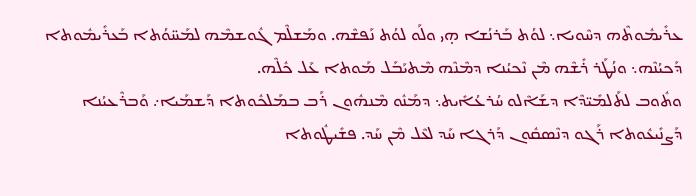ܥܪܺܝܡܽܘܬܶܗ ܕܚܶܘܝܐ܆ ܠܘܳܬ ܒܰܪܢܳܫܐ ܗ̣ܝ ܘܠܰܘ ܠܘܳܬ ܢܰܦܫܶܗ. ܘܡܰܫܠܶܡ ܓܽܘܫܡܶܗ ܠܡܰܚ̈ܘܳܬܐ ܒܰܥܪܺܝܡܽܘܬܐ ܕܰܟܝܳܢܶܗ܆ ܘܢܳܛܰܪ ܪܺܫܶܗ ܡܶܢ ܢܶܟܝܳܢܐ ܕܡܶܢܶܗ ܡܶܬܝܰܒܰܠ ܡܰܘܬܐ ܥܰܠ ܟܽܠܶܗ.
ܘܬܽܘܒ ܠܬܰܠܡܺܝ̈ܕܶܐ ܕܫܰܐܶܠܘ ܚܳܪܥܳܐܺܝܬ܆ ܕܡܰܢܽܘ ܡܶܢܗܽܘܢ ܪܰܒ ܒܡܰܠܟܽܘܬܐ ܕܰܫܡܰܝܐ܇ ܘܰܒܪܶܥܝܳܢܐ ܕܰܨܢܺܝܥܽܘܬܐ ܪܰܓܘ ܕܢܶܣܩܽܘܢ ܕܰܪܓܐ ܚܰܕ ܠܥܶܠ ܡܶܢ ܚܰܕ. ܦܫܺܝܛܽܘܬܐ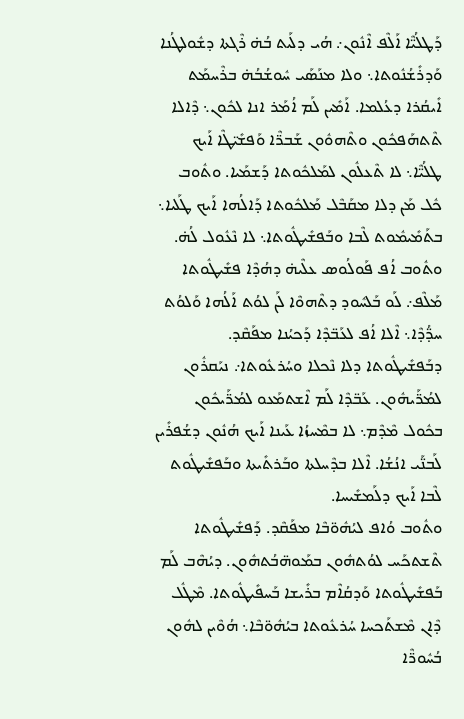ܕܰܛܠܳܝ̈ܶܐ ܐܰܠܶܦ ܐܶܢܽܘܢ܇ ܗܳܝ ܕܠܰܝܬ ܒܳܗ̇ ܪܶܓܬܐ ܕܫܽܘܠܛܳܢܐ ܘܰܕܪܺܫܳܢܽܘܬܐ܆ ܘܠܐ ܡܢܰܣܰܝ ܚܽܘܫܳܒܳܗ̇ ܒܪܶܚܡܰܬ ܐܺܝܩܳܪܐ ܕܥܳܠܡܐ. ܐܰܡܺܝܢ ܠܰܡ ܐܳܡܰܪ ܐܢܐ ܠܟܽܘܢ܆ ܕܶܐܠܐ ܬܶܬܗܰܦܟܽܘܢ ܘܬܶܗܘܽܘܢ ܫܰܒܪ̈ܶܐ ܘܰܦܫܺܝ̈ܛܶܐ ܐܰܝܟ ܛܠܳܝ̈ܶܐ܆ ܠܐ ܬܶܥܠܽܘܢ ܠܡܰܠܟܽܘܬܐ ܕܰܫܡܰܝܐ. ܘܬܽܘܒ ܟܽܠ ܡܰܢ ܕܠܐ ܡܩܰܒܶܠ ܡܰܠܟܽܘܬܐ ܕܰܐܠܳܗܐ ܐܰܝܟ ܛܰܠܝܐ܆ ܒܬܰܡܺܝܡܽܘܬ ܠܶܒܐ ܘܒܰܦܫܺܝܛܽܘܬܐ܆ ܠܐ ܢܶܥܽܘܠ ܠܳܗ̇.
ܘܬܽܘܒ ܐܳܦ ܦܰܘܠܳܘܣ ܥܠܶܝܗ̇ ܕܗܳܕܶܐ ܦܫܺܝܛܽܘܬܐ ܡܰܠܶܦ܇ ܠܰܘ ܒܰܠܚܽܘܕ ܕܬܶܗܘܶܐ ܠܰܢ ܠܘܳܬ ܐܰܠܳܗܐ ܘܰܠܘܳܬ ܚܕ̈ܳܕܶܐ܆ ܐܶܠܐ ܐܳܦ ܠܥܰܒ̈ܕܶܐ ܕܰܟܝܳܢܐ ܡܦܰܩܶܕ. ܕܒܰܦܫܺܝܛܽܘܬܐ ܕܠܐ ܢܶܟܠܐ ܘܚܳܪܥܽܘܬܐ܇ ܢܝܰܩܪܽܘܢ ܠܡܳܪ̈ܰܝܗܽܘܢ. ܥܰܒ̈ܕܶܐ ܠܰܡ ܐܶܫܬܡܰܥܘ ܠܡܳܪ̈ܰܝܟܽܘܢ ܒܟܽܘܠ ܡܶܕܶܡ܆ ܠܐ ܒܡܶܚܙܳܐ ܥܰܝܢܐ ܐܰܝܟ ܗܳܢܽܘܢ ܕܫܳܦܪܺܝܢ ܠܰܒܢ̈ܰܝ ܐܢܳܫܳܐ. ܐܶܠܐ ܒܕܶܚܠܬܐ ܘܒܰܪܬܺܝܬܐ ܘܒܰܦܫܺܝܛܽܘܬ ܠܶܒܐ ܐܰܝܟ ܕܠܰܡܫܺܝܚܐ.
ܘܬܽܘܒ ܘܳܐܦ ܠܝܳܗܽܘ̈ܒܶܐ ܡܦܰܩܶܕ. ܕܰܦܫܺܝܛܽܘܬܐ ܬܶܫܬܟܰܚ ܠܘܳܬܗܽܘܢ ܒܡܰܘܗ̈ܒܳܬܗܽܘܢ. ܕܝܳܗܶܒ ܠܰܡ ܒܰܦܫܺܝܛܽܘܬܐ ܘܰܕܩܳܐܶܡ ܒܪܺܝܫܐ ܒܰܚܦܺܝܛܽܘܬܐ. ܡܶܛܽܠ ܕܶܐܢ ܡܶܫܬܰܟܚܐ ܚܳܪܥܽܘܬܐ ܒܝܳܗܽܘ̈ܒܶܐ܆ ܗܳܘܶܝܢ ܠܗܽܘܢ ܒܳܚܽܘܪ̈ܶܐ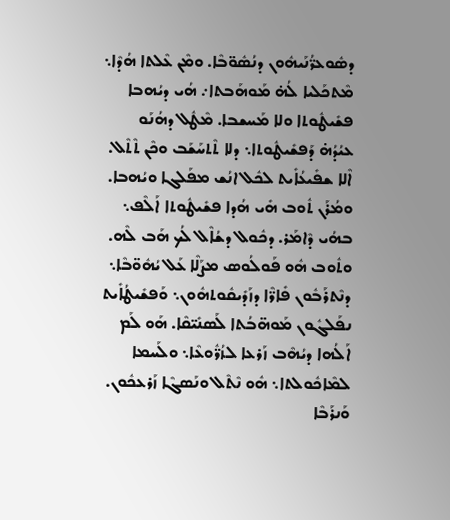ܕܣܽܘܥܪ̈ܳܢܰܝܗܽܘܢ ܕܢܳܣܽܘ̈ܒܶܐ. ܘܡܶܢ ܥܶܠܬܐ ܗܳܕܶܐ܆ ܡܶܬܟܰܠܝܐ ܠܳܗ̇ ܡܰܘܗܰܒܬܐ܇ ܗܳܝ ܕܝܳܗܒܐ ܦܫܺܝܛܽܘܬܐ ܘܠܐ ܡܰܚܫܒܐ. ܡܶܛܽܠ ܕܗܳܢܰܘ ܥܝܳܕܳܗ̇ ܕܰܦܫܺܝܛܽܘܬܐ܆ ܕܠܐ ܬܶܬܚܰܫܰܒ ܘܟܶܢ ܬܶܬܶܠ. ܐܶܠܐ ܫܦܺܝܥܳܐܺܝܬ ܠܟܽܠ ܐܢܳܫ ܡܦܰܠܓܐ ܘܝܳܗܒܐ.
ܘܡܳܪܰܢ ܬܽܘܒ ܗܺܝ ܗܳܕܐ ܦܫܺܝܛܽܘܬܐ ܐܰܠܶܦ܆ ܒܗܳܝ ܕܶܐܡܰܪ. ܕܟܽܘܠ ܕܫܳܐܶܠ ܠܳܟ ܗܰܒ ܠܶܗ.
ܘܬܽܘܒ ܗܽܘ ܦܰܘܠܳܘܣ ܡܨܰܠܶܐ ܥܰܠ ܝܳܗܽܘ̈ܒܶܐ܆ ܕܢܶܬܪܰܒܽܘܢ ܦܺܐܪ̈ܶܐ ܕܙܰܕܺܝܩܽܘܬܗܽܘܢ܆ ܘܰܦܫܺܝܛܳܐܺܝܬ ܢܦܰܠܓܽܘܢ ܡܰܘܗ̈ܒܳܬܐ ܠܰܣܢܺܝ̈ܩܶܐ. ܗܰܘ ܠܰܡ ܐܰܠܳܗܐ ܕܝܳܗܶܒ ܙܰܪܥܐ ܠܙܳܪ̈ܽܘܥܶܐ܆ ܘܠܰܚܡܐ ܠܡܶܐܟܽܘܠܬܐ܆ ܗܽܘ ܢܶܬܶܠ ܘܢܰܣܓܶܐ ܙܰܪܥܟܽܘܢ. ܘܰܢܪܰܒܶܐ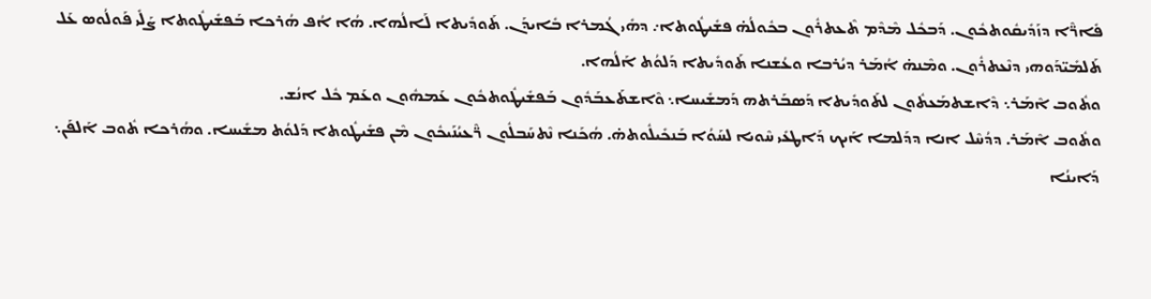ܦܺܐܪ̈ܶܐ ܕܙܰܕܺܝܩܽܘܬܟܽܘܢ. ܕܰܒܟܽܠ ܡܶܕܶܡ ܬܶܥܬܪܽܘܢ ܒܟܽܘܠܳܗ̇ ܦܫܺܝܛܽܘܬܐ܇ ܕܗܺܝ ܓܳܡܪܐ ܒܺܐܝܕܰܢ. ܬܰܘܕܺܝܬܐ ܠܰܐܠܳܗܐ. ܗܳܐ ܐܳܦ ܗܳܪܟܐ ܒܰܦܫܺܝܛܽܘܬܐ ܨܰܠܺܝ ܦܰܘܠܳܘܣ ܥܰܠ ܬܰܠܡܺܝ̈ܕܰܘܗܝ ܕܢܶܥܬܪܽܘܢ. ܘܡܶܢܗ̇ ܐܳܡܰܪ ܕܝܳܪܒܐ ܘܥܳܫܢܐ ܬܰܘܕܺܝܬܐ ܕܰܠܘܳܬ ܐܰܠܳܗܐ.
ܘܬܽܘܒ ܐܶܡܰܪ܆ ܕܶܐܫܬܡܰܥܬܽܘܢ ܠܬܰܘܕܺܝܬܐ ܕܰܣܒܰܪܬܗ ܕܰܡܫܺܝܚܐ܆ ܘܶܐܫܬܰܥܒܰܕܽܘܢ ܒܰܦܫܺܝܛܽܘܬܟܽܘܢ ܥܰܡܗܽܘܢ ܘܥܰܡ ܟܽܠ ܐܢܳܫ.
ܘܬܽܘܒ ܐܶܡܰܪ. ܕܕܳܚܶܠ ܐܢܐ ܕܕܰܠܡܐ ܐܰܝܟ ܕܰܐܛܥܺܝ ܚܶܘܝܐ ܠܚܰܘܳܐ ܒܰܢܟܺܝܠܽܘܬܗ̇. ܗܳܟܰܢܐ ܢܶܬܚܰܒܠܽܘܢ ܪ̈ܶܥܝܳܢܰܝܟܽܘܢ ܡܶܢ ܦܫܺܝܛܽܘܬܐ ܕܰܠܘܳܬ ܡܫܺܝܚܐ. ܘܗܳܪܟܐ ܬܽܘܒ ܐܰܠܦܰܢ܆ ܕܰܐܝܢܳܐ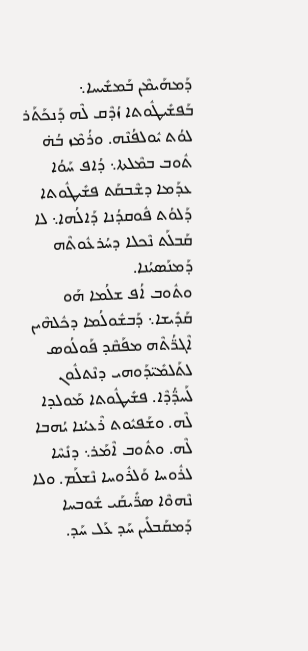ܕܰܡܗܰܝܡܶܢ ܒܰܡܫܺܝܚܐ܆ ܒܰܦܫܺܝܛܽܘܬܐ ܙܳܕܶܩ ܠܶܗ ܕܰܢܟܰܬܰܪ ܠܘܳܬ ܝܽܘܠܦܳܢܶܗ. ܘܪܳܡܶܙ ܒܳܗ̇ ܬܽܘܒ ܒܡܶܠܬܐ܆ ܕܳܐܦ ܚܰܘܳܐ ܥܕܰܡܐ ܕܫܶܒܩܰܬ ܦܫܺܝܛܽܘܬܐ ܕܰܠܘܳܬ ܦܽܘܩܕܳܢܐ ܕܰܐܠܳܗܐ܆ ܠܐ ܩܰܒܠܰܬ ܢܶܟܠܐ ܕܚܳܪܥܽܘܬܶܗ ܕܰܡܢܰܣܝܳܢܐ.
ܘܬܽܘܒ ܐܳܦ ܫܠܳܡܐ ܗܰܘ ܩܰܕܺܝܫܐ܆ ܕܰܒܫܽܘܠܳܡܐ ܕܟܽܠܗܶܝܢ ܐܶܓܪ̈ܳܬܶܗ ܡܦܰܩܶܕ ܦܰܘܠܳܘܣ ܠܬܰܠܡܺܝ̈ܕܰܘܗܝ ܕܢܶܬܠܽܘܢ ܠܰܚܕ̈ܳܕܶܐ. ܦܫܺܝܛܽܘܬܐ ܡܰܘܠܕܐ ܠܶܗ. ܘܫܰܦܝܽܘܬ ܪܶܥܝܳܢܐ ܝܳܗܒܐ ܠܶܗ. ܘܬܽܘܒ ܐܶܡܰܪ܆ ܕܢܺܚܶܐ ܠܪܽܘܚܐ ܘܰܠܪܽܘܚܐ ܢܶܫܠܰܡ. ܘܠܐ ܢܶܗܘܶܐ ܣܪ̈ܺܝܩܰܝ ܫܽܘܒܚܐ ܕܰܡܩܰܒܠܺܝܢ ܚܰܕ ܥܰܠ ܚܰܕ.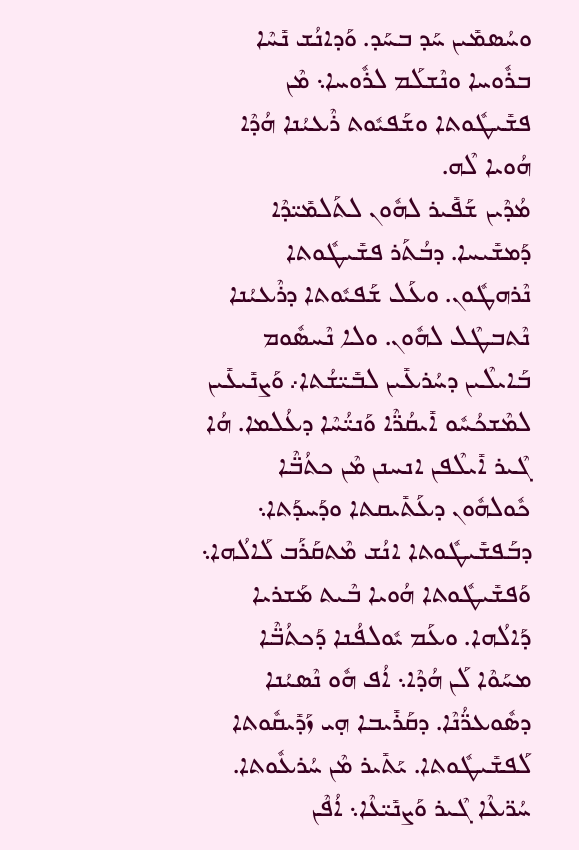ܘܚܳܣܡܺܝܢ ܚܰܕ ܒܚܰܕ. ܘܰܕܐܢܳܫ ܢܺܚܶܐ ܒܪܽܘܚܐ ܘܢܶܫܠܰܡ ܠܪܽܘܚܐ܆ ܡܶܢ ܦܫܺܝܛܽܘܬܐ ܘܫܰܦܝܽܘܬ ܪܶܥܝܳܢܐ ܗܳܕܶܐ ܗܳܘܝܐ ܠܶܗ.
ܡܳܕܶܝܢ ܫܰܦܺܝܪ ܠܗܽܘܢ ܠܬܰܠܡܺܝ̈ܕܶܐ ܕܰܡܫܺܝܚܐ. ܕܒܳܬܰܪ ܦܫܺܝܛܽܘܬܐ ܢܶܪܗܛܽܘܢ. ܘܥܰܠ ܫܰܦܝܽܘܬܐ ܕܪܶܥܝܳܢܐ ܢܶܬܒܛܶܠ ܠܗܽܘܢ. ܘܠܐ ܢܶܚܣܽܘܡ ܒܰܐܝܠܶܝܢ ܕܚܳܪܥܺܝܢ ܠܒܺܝ̈ܫܳܬܐ܇ ܘܰܨܢܺܝܥܺܝܢ ܠܡܶܫܟܳܚܽܘ ܐܺܝܩܳܪ̈ܶܐ ܘܰܢܝ̈ܳܚܶܐ ܕܥܳܠܡܐ. ܗܳܐ ܓܶܝܪ ܐܺܝܠܶܦܢ ܐܢܚܢܢ ܡܶܢ ܟܬܳܒ̈ܶܐ ܟܽܘܠܗܽܘܢ ܕܥܰܬܺܝܩܬܐ ܘܕܰܚܕܰܬܐ܆ ܕܒܰܦܫܺܝܛܽܘܬܐ ܐܢܳܫ ܡܶܬܩܰܪܰܒ ܠܰܐܠܳܗܐ܆ ܘܰܦܫܺܝܛܽܘܬܐ ܗܳܘܝܐ ܒܶܝܬ ܡܰܫܪܝܐ ܕܰܐܠܳܗܐ. ܘܥܰܡ ܝܽܘܠܦܳܢܐ ܕܰܟܬܳܒ̈ܶܐ ܡܚܰܘܶܐ ܠܰܢ ܗܳܕܶܐ܆ ܐܳܦ ܗܽܘ ܢܶܣܝܳܢܐ ܕܣܽܘܥܪ̈ܳܢܶܐ. ܕܩܰܪܺܝܒܐ ܗ̣ܝ ܙܰܕܺܝܩܽܘܬܐ ܠܰܦܫܺܝܛܽܘܬܐ. ܝܰܬܺܝܪ ܡܶܢ ܚܳܪܥܽܘܬܐ. ܚܳܪ̈ܥܶܐ ܓܶܝܪ ܘܰܨܢܺܝ̈ܥܶܐ܆ ܐܳܦܶܢ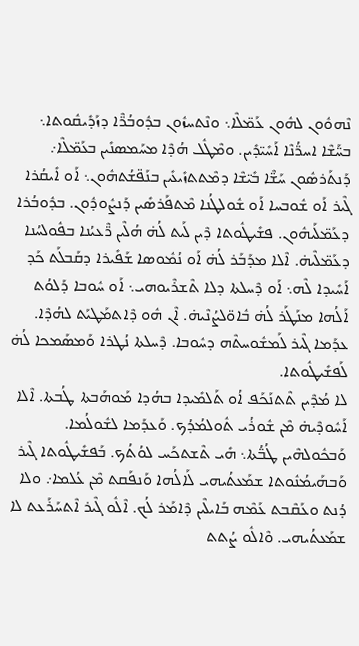ܢܶܗܘܽܘܢ ܠܗܽܘܢ ܥܰܡ̈ܠܶܐ܆ ܘܢܶܬܚܙܽܘܢ ܒܕܽܘܒܳܪ̈ܶܐ ܕܙܰܕܺܝܩܽܘܬܐ܆ ܒܚ̈ܰܫܶܐ ܐܚܪ̈ܳܢܶܐ ܐܰܚܺܝ̈ܕܺܝܢ. ܘܡܶܛܽܠ ܗܳܕܶܐ ܡܚܰܡܣܢܺܝܢ ܒܥܰܡ̈ܠܶܐ܇ ܕܰܢܬܰܪܣܽܘܢ ܚܰܫ̈ܶܐ ܒܺܝ̈ܫܶܐ ܕܡܶܬܬܙܺܝܥܺܝܢ ܒܢܰܦ̈ܫܳܬܗܽܘܢ܆ ܐܰܘ ܐܺܝܩܳܪܐ ܓܶܝܪ ܐܰܘ ܫܽܘܒܚܐ ܐܰܘ ܫܽܘܠܛܳܢܐ ܡܶܬܦܰܪܣܺܝܢ ܕܰܢܨܽܘܕܽܘܢ. ܒܕܽܘܒܳܪܐ ܕܥܰܡ̈ܠܰܝܗܽܘܢ. ܦܫܺܝܛܽܘܬܐ ܕܶܝܢ ܠܰܝܬ ܠܳܗ̇ ܗܳܠܶܝܢ ܪ̈ܶܥܝܳܢܐ ܒܦܽܘܠܚܳܢܐ ܕܥܰܡ̈ܠܶܝܗ̇. ܐܶܠܐ ܡܕܰܒܰܪ ܠܳܗ̇ ܐܰܘ ܢܳܡܽܘܣܐ ܫܰܦܺܝܪܐ ܕܩܰܒܠܰܬ ܟܰܕ ܐܰܚܺܝܕܐ ܠܶܗ܆ ܐܰܘ ܕܶܚܠܬܐ ܕܠܐ ܬܶܫܪܶܝܘܗܝ܆ ܐܰܘ ܚܽܘܒܐ ܕܰܠܘܳܬ ܐܰܠܳܗܐ ܡܢܰܛܰܪ ܠܳܗ̇ ܒܽܐܘ̈ܠܨܳܢܶܝܗ̇. ܐܶܢ ܗܽܘ ܕܶܐܬܡܰܛܝܰܬ ܠܗܳܕܶܐ. ܥܕܰܡܐ ܓܶܝܪ ܠܰܡܫܽܘܚܬܶܗ ܕܚܽܘܒܐ. ܕܶܚܠܬܐ ܢܳܛܪܐ ܘܰܡܣܰܡܟܐ ܠܳܗ̇ ܠܰܦܫܺܝܛܽܘܬܐ.
ܠܐ ܡܳܕܶܝܢ ܬܶܬܢܰܟܰܦ ܐܳܘ ܬܰܠܡܺܝܕܐ ܒܗܳܕܐ ܡܰܘܗܰܒܬܐ ܛܳܒܬܐ. ܐܶܠܐ ܐܰܚܽܘܕܶܝܗ̇ ܡܶܢ ܫܽܘܪܳܝ ܬܽܘܠܡܳܕܳܟ. ܘܰܥܕܰܡܐ ܠܫܽܘܠܳܡܐ. ܘܰܒܟܽܘܠܗܶܝܢ ܛܳܒ̈ܳܬܐ܆ ܗܺܝ ܬܶܫܬܟܰܚ ܠܘܳܬܳܟ. ܒܰܦܫܺܝܛܽܘܬܐ ܓܶܝܪ ܘܰܒܗܰܝܡܳܢܽܘܬܐ ܫܡܰܥܬܳܝܗܝ ܠܰܐܠܳܗܐ ܘܰܢܦܰܩܬ ܡܶܢ ܥܳܠܡܐ܇ ܘܠܐ ܕܳܢܬ ܘܥܰܩܶܒܬ ܥܰܡܶܗ ܒܰܐܝܠܶܝܢ ܕܶܐܡܰܪ ܠܳܟ. ܐܶܠܽܘ ܓܶܝܪ ܐܶܬܚܰܪܰܥܬ ܠܐ ܫܡܰܥܬܳܝܗܝ. ܘܶܐܠܽܘ ܨܳܬܬ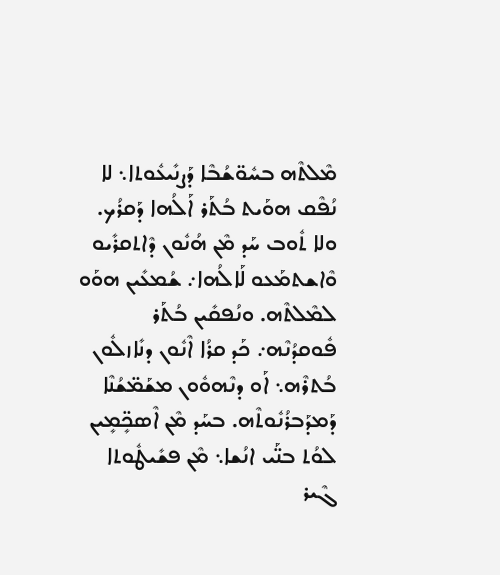ܡܶܠܬܶܗ ܒܚܽܘ̈ܫܳܒܶܐ ܕܰܨܢܺܝܥܽܘܬܐ܆ ܠܐ ܢܳܦܶܩ ܗܘܰܝܬ ܒܳܬܰܪ ܐܰܠܳܗܐ ܕܰܩܪܳܟ. ܘܠܐ ܬܽܘܒ ܚܰܕ ܡܶܢ ܗܳܢܽܘܢ ܕܶܐܬܩܪܺܝܘ ܘܶܐܫܬܡܰܥܘ ܠܰܐܠܳܗܐ܇ ܫܳܡܥܺܝܢ ܗܘܰܘ ܠܡܶܠܬܶܗ. ܘܢܳܦܩܺܝܢ ܒܳܬܰܪ ܦܽܘܩܕܳܢܶܗ܇ ܟܰܕ ܩܪܳܐ ܐܶܢܽܘܢ ܕܢܺܐܙܠܽܘܢ ܒܳܬܪܶܗ܆ ܐܰܘ ܕܢܶܗܘܽܘܢ ܡܫܰܡ̈ܫܳܢܶܐ ܕܰܡܕܰܒܪܳܢܽܘܬܶܗ. ܒܚܰܕ ܡܶܢ ܐܶܣܟܻ̈ܡܻܝܢ ܠܘܳܬ ܒܢ̈ܰܝ ܐܢܳܫܐ܆ ܡܶܢ ܦܫܺܝܛܽܘܬܐ ܓܶܝܪ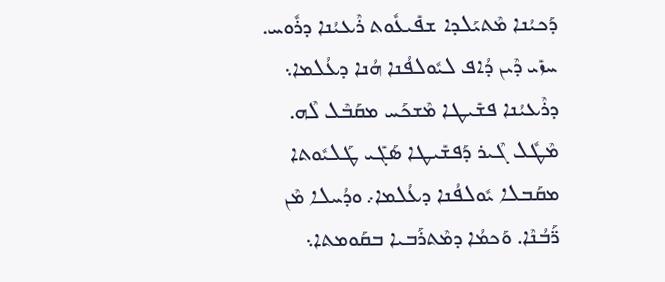ܕܰܟܝܳܢܐ ܡܶܬܝܰܠܕܐ ܫܦܺܝܥܽܘܬ ܪܶܥܝܳܢܐ ܕܪܽܘܚ. ܚܙܺܝ ܕܶܝܢ ܕܳܐܦ ܠܝܽܘܠܦܳܢܐ ܗܳܢܐ ܕܥܳܠܡܐ܆ ܕܪܶܥܝܳܢܐ ܦܫܺܝܛܐ ܡܶܫܟܰܚ ܡܩܰܒܶܠ ܠܶܗ. ܡܶܛܽܠ ܓܶܝܪ ܕܰܦܫܺܝܛܐ ܣܰܓܺܝ ܛܰܠܝܽܘܬܐ ܡܩܰܒܠܐ ܝܽܘܠܦܳܢܐ ܕܥܳܠܡܐ܇ ܘܕܳܚܠܐ ܡܶܢ ܪ̈ܰܒܳܢܶܐ. ܘܰܟܡܳܐ ܕܡܶܬܪܰܒܝܐ ܒܩܰܘܡܬܐ܆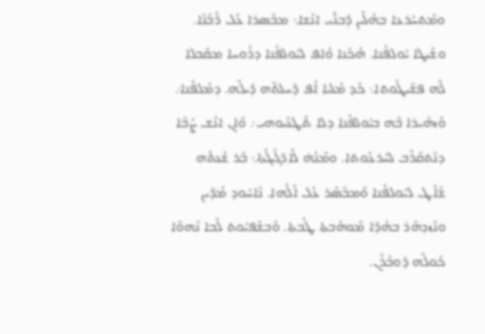ܘܡܶܬܚܰܪܥܐ ܒܗܳܠܶܝܢ ܕܰܒܢ̈ܰܝ ܐܢܳܫܐ܆ ܡܒܰܣܪܐ ܥܰܠ ܪ̈ܰܒܳܢܶܐ. ܘܫܳܝܛܐ ܝܽܘܠܦܳܢܐ. ܗܳܟܰܢܐ ܘܳܐܦ ܠܝܽܘܠܦܳܢܐ ܕܪܽܘܚܐ ܡܩܰܒܠܐ ܠܶܗ ܦܫܺܝܛܽܘܬܐ܆ ܟܰܕ ܡܰܠܝܐ ܐܳܦ ܕܶܚܠܬܶܗ ܕܺܝܠܶܗ. ܕܡܰܠܦܳܢܐ܇ ܘܰܙܗܺܝܪܐ ܒܶܗ ܒܝܽܘܠܦܳܢܐ ܕܠܐ ܬܶܛܥܶܝܘܗܝ܇ ܘܶܐܢ ܐܢܳܫ ܨܳܒܶܐ ܕܢܶܬܩܰܪܰܒ ܠܚܳܪܥܽܘܬܐ. ܘܡܶܢܳܗ̇ ܠܰܐܪ̈ܓܺܝܓܳܬܐ܆ ܒܰܪ ܫܳܥܬܶܗ ܫܳܐܶܛ ܠܝܽܘܠܦܳܢܐ ܘܰܡܒܰܣܰܪ ܥܰܠ ܐܰܠܳܗܐ. ܢܶܐܚܽܘܕ ܡܳܕܶܝܢ ܘܢܶܙܕܗܰܪ ܒܗܳܕܶܐ ܡܰܘܗܰܒܬܐ ܛܳܒܬܐ. ܘܰܒܫܰܦܝܽܘܬ ܠܶܒܐ ܢܶܗܘܶܐ ܟܽܘܠܶܗ ܕܽܘܒܳܪܰܢ.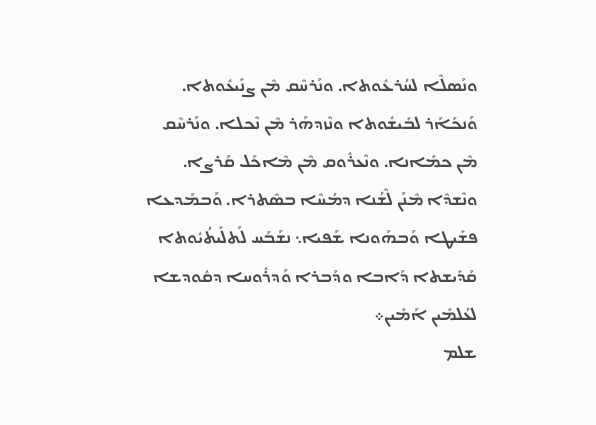ܘܢܰܣܠܶܐ ܠܚܳܪܥܽܘܬܐ. ܘܢܰܪܚܶܩ ܡܶܢ ܨܢܺܝܥܽܘܬܐ. ܘܰܢܟܰܐܰܪ ܠܒܺܝܫܽܘܬܐ ܘܢܶܙܕܗܰܪ ܡܶܢ ܢܶܟܠܐ. ܘܢܰܪܚܶܩ ܡܶܢ ܟܡܺܐܢܐ. ܘܢܶܥܪܽܘܩ ܡܶܢ ܡܶܐܟܰܠ ܩܰܪܨܐ. ܘܢܶܫܕܶܐ ܡܶܢܰܢ ܠܶܫܳܢܐ ܕܡܳܚܶܐ ܒܣܶܬܪܐ. ܘܰܒܡܰܕܥܐ ܦܫܺܝܛܐ ܘܰܒܗܰܘܢܐ ܫܰܦܝܐ܆ ܢܫܰܒܰܚ ܠܰܬܠܺܝܬܳܝܽܘܬܐ ܩܰܕܺܝܫܬܐ ܕܰܐܒܐ ܘܕܰܒܪܐ ܘܰܕܪܽܘܚܐ ܕܩܽܘܕܫܐ ܠܥܳܠܡܺܝܢ ܐܰܡܺܝܢ܀
ܫܠܡ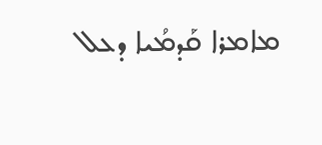ܡܐܡܪܐ ܩܰܕܡܳܝܐ ܕܥܠ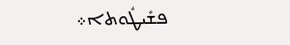ܦܫܺܝܛܽܘܬܐ܀